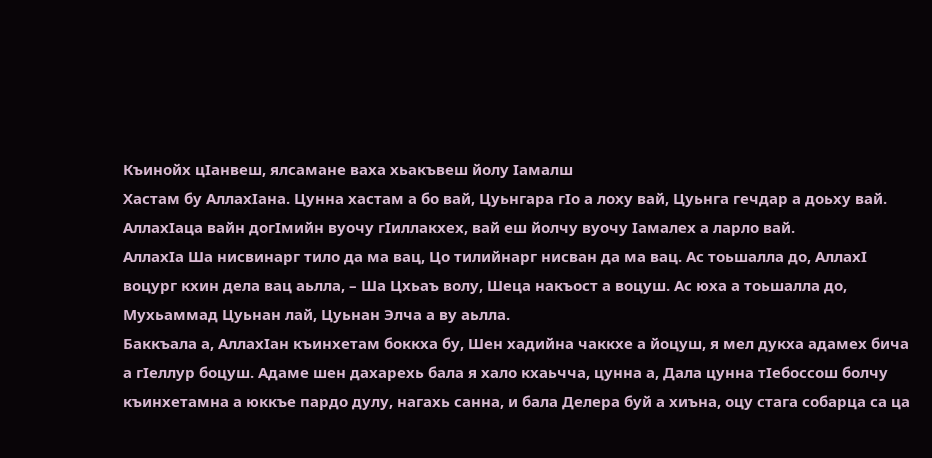Къинойх цIанвеш, ялсамане ваха хьакъвеш йолу Iамалш
Хастам бу АллахIана. Цунна хастам а бо вай, Цуьнгара гIо а лоху вай, Цуьнга гечдар а доьху вай. АллахIаца вайн догIмийн вуочу гIиллакхех, вай еш йолчу вуочу Iамалех а ларло вай.
АллахIа Ша нисвинарг тило да ма вац, Цо тилийнарг нисван да ма вац. Ас тоьшалла до, АллахI воцург кхин дела вац аьлла, – Ша Цхьаъ волу, Шеца накъост а воцуш. Ас юха а тоьшалла до, Мухьаммад Цуьнан лай, Цуьнан Элча а ву аьлла.
Баккъала а, АллахIан къинхетам боккха бу, Шен хадийна чаккхе а йоцуш, я мел дукха адамех бича а гIеллур боцуш. Адаме шен дахарехь бала я хало кхаьчча, цунна а, Дала цунна тIебоссош болчу къинхетамна а юккъе пардо дулу, нагахь санна, и бала Делера буй а хиъна, оцу стага собарца са ца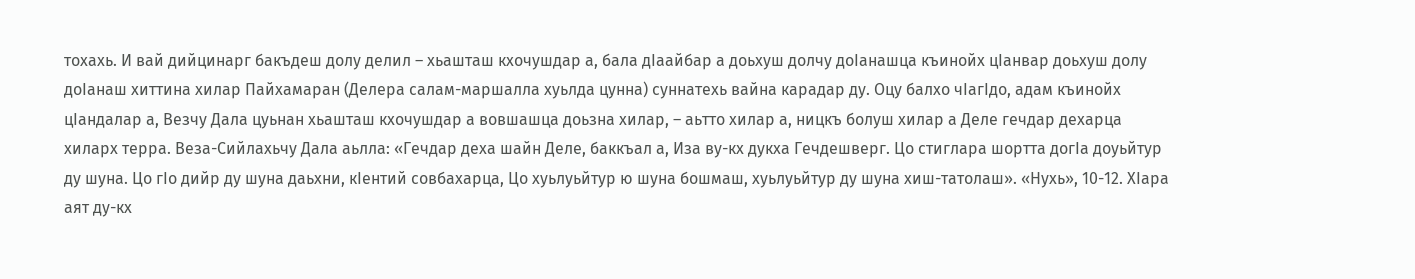тохахь. И вай дийцинарг бакъдеш долу делил – хьашташ кхочушдар а, бала дIаайбар а доьхуш долчу доIанашца къинойх цIанвар доьхуш долу доIанаш хиттина хилар Пайхамаран (Делера салам-маршалла хуьлда цунна) суннатехь вайна карадар ду. Оцу балхо чIагIдо, адам къинойх цIандалар а, Везчу Дала цуьнан хьашташ кхочушдар а вовшашца доьзна хилар, – аьтто хилар а, ницкъ болуш хилар а Деле гечдар дехарца хиларх терра. Веза-Сийлахьчу Дала аьлла: «Гечдар деха шайн Деле, баккъал а, Иза ву-кх дукха Гечдешверг. Цо стиглара шортта догIа доуьйтур ду шуна. Цо гIо дийр ду шуна даьхни, кIентий совбахарца, Цо хуьлуьйтур ю шуна бошмаш, хуьлуьйтур ду шуна хиш-татолаш». «Нухь», 10-12. ХIара аят ду-кх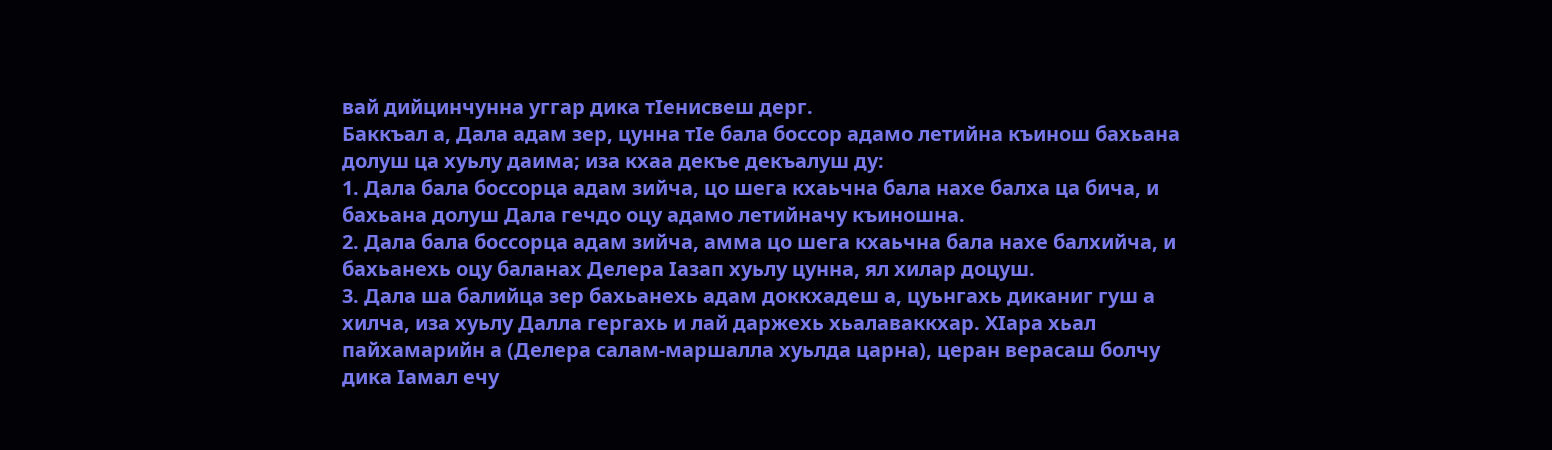вай дийцинчунна уггар дика тIенисвеш дерг.
Баккъал а, Дала адам зер, цунна тIе бала боссор адамо летийна къинош бахьана долуш ца хуьлу даима; иза кхаа декъе декъалуш ду:
1. Дала бала боссорца адам зийча, цо шега кхаьчна бала нахе балха ца бича, и бахьана долуш Дала гечдо оцу адамо летийначу къиношна.
2. Дала бала боссорца адам зийча, амма цо шега кхаьчна бала нахе балхийча, и бахьанехь оцу баланах Делера Iазап хуьлу цунна, ял хилар доцуш.
3. Дала ша балийца зер бахьанехь адам доккхадеш а, цуьнгахь диканиг гуш а хилча, иза хуьлу Далла гергахь и лай даржехь хьалаваккхар. ХIара хьал пайхамарийн а (Делера салам-маршалла хуьлда царна), церан верасаш болчу дика Iамал ечу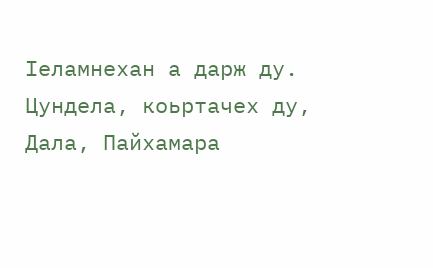Iеламнехан а дарж ду.
Цундела, коьртачех ду, Дала, Пайхамара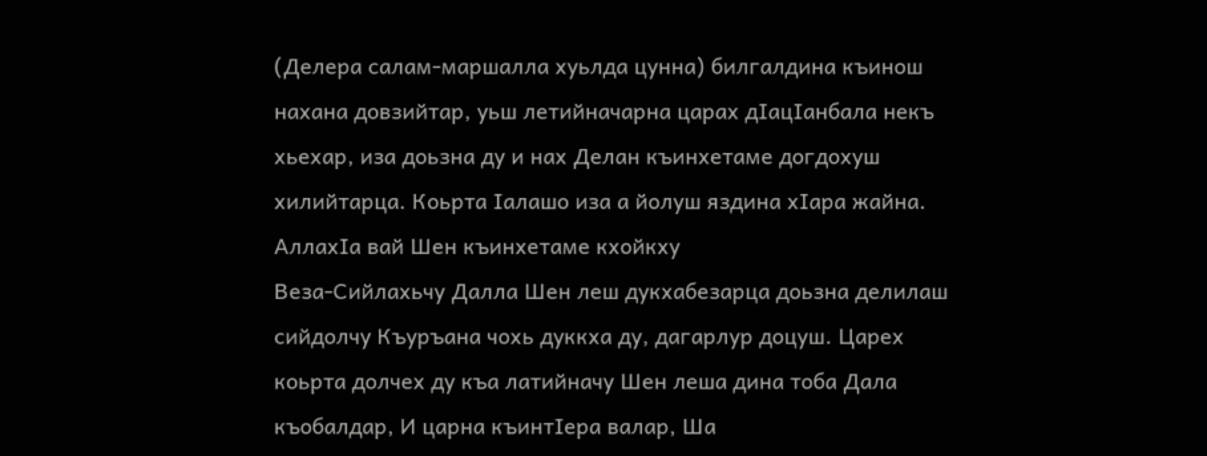(Делера салам-маршалла хуьлда цунна) билгалдина къинош нахана довзийтар, уьш летийначарна царах дIацIанбала некъ хьехар, иза доьзна ду и нах Делан къинхетаме догдохуш хилийтарца. Коьрта Iалашо иза а йолуш яздина хIара жайна.
АллахIа вай Шен къинхетаме кхойкху
Веза-Сийлахьчу Далла Шен леш дукхабезарца доьзна делилаш сийдолчу Къуръана чохь дуккха ду, дагарлур доцуш. Царех коьрта долчех ду къа латийначу Шен леша дина тоба Дала къобалдар, И царна къинтIера валар, Ша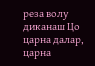реза волу диканаш Цо царна далар, царна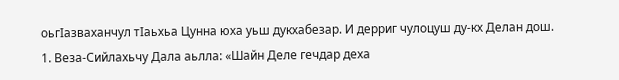оьгIазваханчул тIаьхьа Цунна юха уьш дукхабезар. И дерриг чулоцуш ду-кх Делан дош.
1. Веза-Сийлахьчу Дала аьлла: «Шайн Деле гечдар деха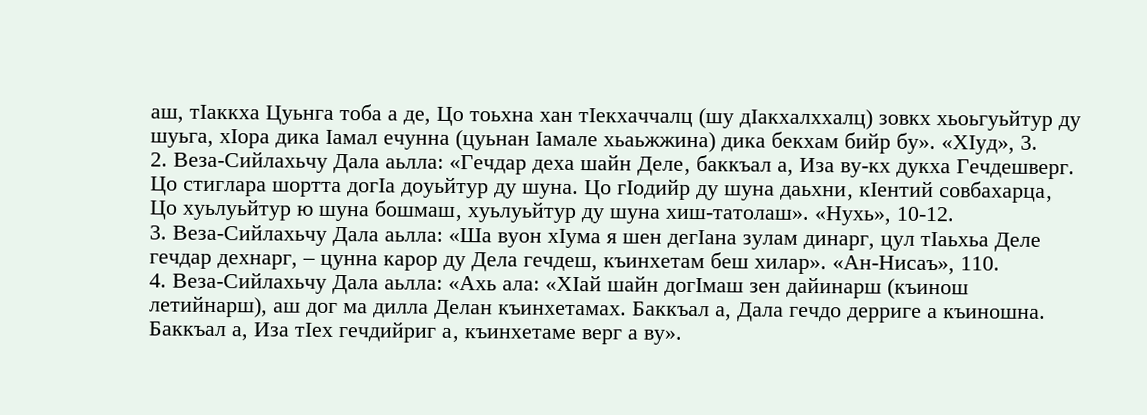аш, тIаккха Цуьнга тоба а де, Цо тоьхна хан тIекхаччалц (шу дIакхалххалц) зовкх хьоьгуьйтур ду шуьга, хIора дика Iамал ечунна (цуьнан Iамале хьаьжжина) дика бекхам бийр бу». «ХIуд», 3.
2. Веза-Сийлахьчу Дала аьлла: «Гечдар деха шайн Деле‚ баккъал а, Иза ву-кх дукха Гечдешверг. Цо стиглара шортта догIа доуьйтур ду шуна. Цо гIодийр ду шуна даьхни‚ кIентий совбахарца‚ Цо хуьлуьйтур ю шуна бошмаш‚ хуьлуьйтур ду шуна хиш-татолаш». «Нухь», 10-12.
3. Веза-Сийлахьчу Дала аьлла: «Ша вуон хIума я шен дегIана зулам динарг, цул тIаьхьа Деле гечдар дехнарг, – цунна карор ду Дела гечдеш, къинхетам беш хилар». «Ан-Нисаъ», 110.
4. Веза-Сийлахьчу Дала аьлла: «Ахь ала: «ХIай шайн догIмаш зен дайинарш (къинош летийнарш), аш дог ма дилла Делан къинхетамах. Баккъал а, Дала гечдо дерриге а къиношна. Баккъал а, Иза тIех гечдийриг а‚ къинхетаме верг а ву».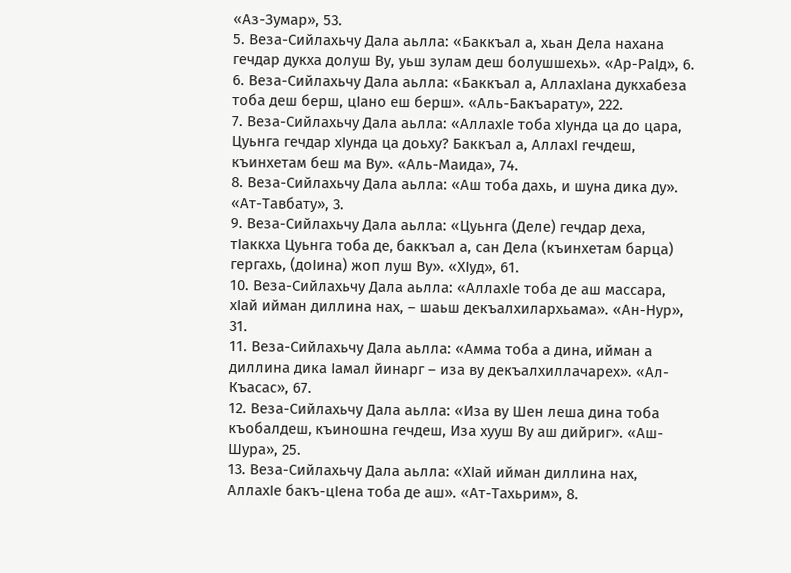«Аз-Зумар», 53.
5. Веза-Сийлахьчу Дала аьлла: «Баккъал а, хьан Дела нахана гечдар дукха долуш Ву, уьш зулам деш болушшехь». «Ар-РаIд», 6.
6. Веза-Сийлахьчу Дала аьлла: «Баккъал а, АллахIана дукхабеза тоба деш берш, цIано еш берш». «Аль-Бакъарату», 222.
7. Веза-Сийлахьчу Дала аьлла: «АллахIе тоба хIунда ца до цара, Цуьнга гечдар хIунда ца доьху? Баккъал а, АллахI гечдеш, къинхетам беш ма Ву». «Аль-Маида», 74.
8. Веза-Сийлахьчу Дала аьлла: «Аш тоба дахь, и шуна дика ду». «Ат-Тавбату», 3.
9. Веза-Сийлахьчу Дала аьлла: «Цуьнга (Деле) гечдар деха‚ тIаккха Цуьнга тоба де‚ баккъал а, сан Дела (къинхетам барца) гергахь, (доIина) жоп луш Ву». «ХIуд», 61.
10. Веза-Сийлахьчу Дала аьлла: «АллахIе тоба де аш массара, хIай ийман диллина нах, – шаьш декъалхилархьама». «Ан-Нур», 31.
11. Веза-Сийлахьчу Дала аьлла: «Амма тоба а дина‚ ийман а диллина дика Iамал йинарг – иза ву декъалхиллачарех». «Ал-Къасас», 67.
12. Веза-Сийлахьчу Дала аьлла: «Иза ву Шен леша дина тоба къобалдеш‚ къиношна гечдеш, Иза хууш Ву аш дийриг». «Аш-Шура», 25.
13. Веза-Сийлахьчу Дала аьлла: «ХIай ийман диллина нах, АллахIе бакъ-цIена тоба де аш». «Ат-Тахьрим», 8.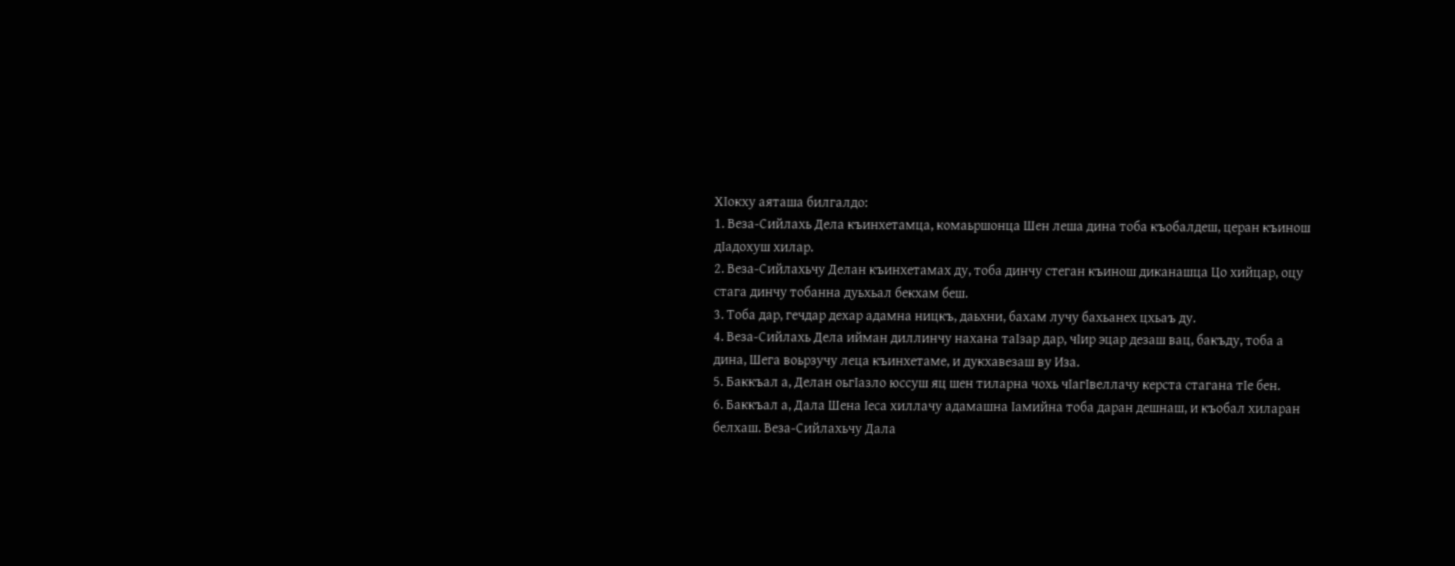ХIокху аяташа билгалдо:
1. Веза-Сийлахь Дела къинхетамца, комаьршонца Шен леша дина тоба къобалдеш, церан къинош дIадохуш хилар.
2. Веза-Сийлахьчу Делан къинхетамах ду, тоба динчу стеган къинош диканашца Цо хийцар, оцу стага динчу тобанна дуьхьал бекхам беш.
3. Тоба дар, гечдар дехар адамна ницкъ, даьхни, бахам лучу бахьанех цхьаъ ду.
4. Веза-Сийлахь Дела ийман диллинчу нахана таIзар дар, чIир эцар дезаш вац, бакъду, тоба а дина, Шега воьрзучу леца къинхетаме, и дукхавезаш ву Иза.
5. Баккъал а, Делан оьгIазло юссуш яц шен тиларна чохь чIагIвеллачу керста стагана тIе бен.
6. Баккъал а, Дала Шена Iеса хиллачу адамашна Iамийна тоба даран дешнаш, и къобал хиларан белхаш. Веза-Сийлахьчу Дала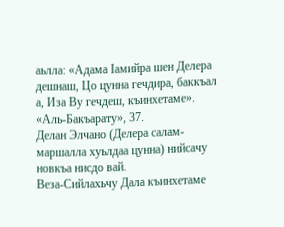аьлла: «Адама Iамийра шен Делера дешнаш, Цо цунна гечдира, баккъал а, Иза Ву гечдеш, къинхетаме». «Аль-Бакъарату», 37.
Делан Элчано (Делера салам-маршалла хуьлдаа цунна) нийсачу новкъа нисдо вай.
Веза-Сийлахьчу Дала къинхетаме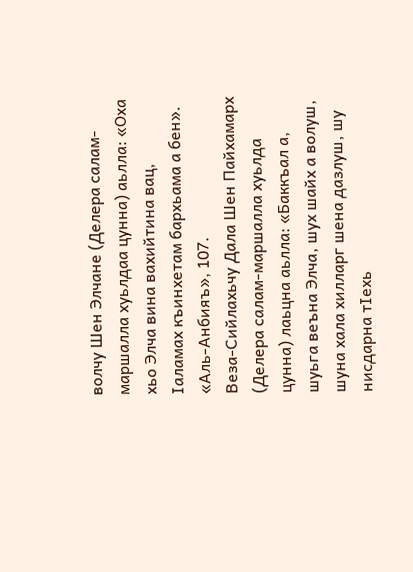волчу Шен Элчане (Делера салам-маршалла хуьлдаа цунна) аьлла: «Оха хьо Элча вина вахийтина вац, Iаламах къинхетам бархьама а бен». «Аль-Анбияъ», 107.
Веза-Сийлахьчу Дала Шен Пайхамарх (Делера салам-маршалла хуьлда цунна) лаьцна аьлла: «Баккъал а, шуьга веъна Элча‚ шух шайх а волуш‚ шуна хала хилларг шена дазлуш‚ шу нисдарна тIехь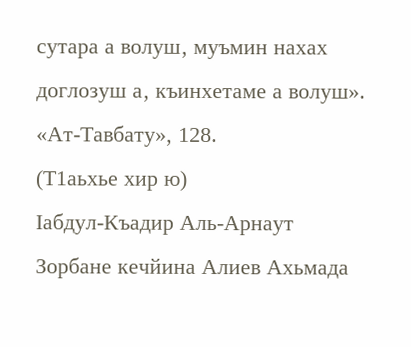сутара а волуш‚ муъмин нахах доглозуш а‚ къинхетаме а волуш». «Ат-Тавбату», 128.
(Т1аьхье хир ю)
Iабдул-Къадир Аль-Арнаут
Зорбане кечйина Алиев Ахьмада